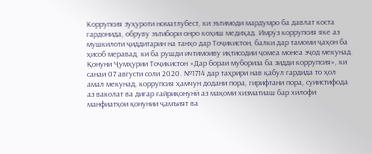Коррупсия зуҳуроти номатлубест, ки эътимоди мардумро ба давлат коста гардонида, обруву эътибори онро коҳиш медиҳад. Имрӯз коррупсия яке аз мушкилоти ҷиддитарин на танҳо дар Тоҷикистон, балки дар тамоми ҷаҳон ба ҳисоб меравад, ки ба рушди ичтимоиву иқтисодии ҷомеа монеа эҷод мекунад.
Қонуни Ҷумҳурии Тоҷикистон «Дар бораи мубориза ба зидди коррупсия», ки санаи 07 августи соли 2020. №1714 дар таҳрири нав қабул гардида то ҳол амал мекунад, коррупсия ҳамчун додани пора, гирифтани пора, суиистифода аз ваколат ва дигар ғайриқонунӣ аз мақоми хизматиаш бар хилофи манфиатҳои қонунии ҷамъият ва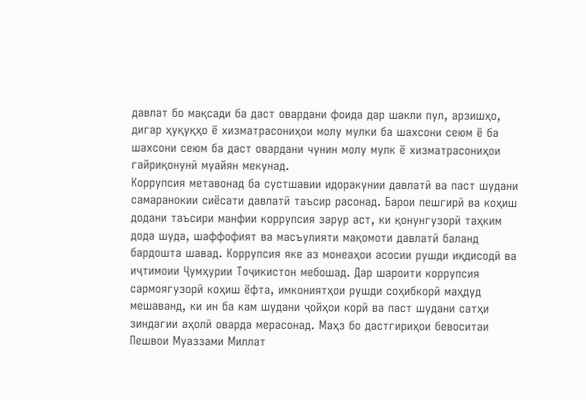давлат бо мақсади ба даст овардани фоида дар шакли пул, арзишҳо, дигар ҳуқуқҳо ё хизматрасониҳои молу мулки ба шахсони сеюм ё ба шахсони сеюм ба даст овардани чунин молу мулк ё хизматрасониҳои гайриқонунӣ муайян мекунад.
Коррупсия метавонад ба сустшавии идоракунии давлатӣ ва паст шудани самаранокии сиёсати давлатӣ таъсир расонад. Барои пешгирӣ ва коҳиш додани таъсири манфии коррупсия зарур аст, ки қонунгузорӣ таҳким дода шуда, шаффофият ва масъулияти мақомоти давлатӣ баланд бардошта шавад. Коррупсия яке аз монеаҳои асосии рушди иқдисодӣ ва иҷтимоии Ҷумҳурии Тоҷикистон мебошад. Дар шароити коррупсия сармоягузорӣ коҳиш ёфта, имкониятҳои рушди соҳибкорӣ маҳдуд мешаванд, ки ин ба кам шудани ҷойҳои корӣ ва паст шудани сатҳи зиндагии аҳолӣ оварда мерасонад. Маҳз бо дастгириҳои бевоситаи Пешвои Муаззами Миллат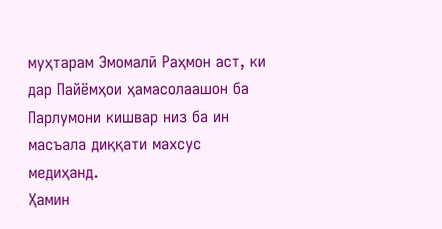муҳтарам Эмомалӣ Раҳмон аст, ки дар Пайёмҳои ҳамасолаашон ба Парлумони кишвар низ ба ин масъала диққати махсус медиҳанд.
Ҳамин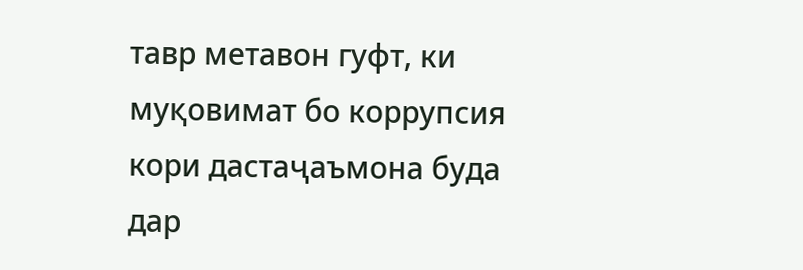тавр метавон гуфт, ки муқовимат бо коррупсия кори дастаҷаъмона буда дар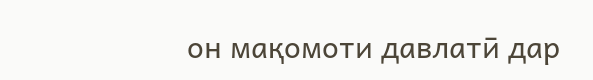он мақомоти давлатӣ дар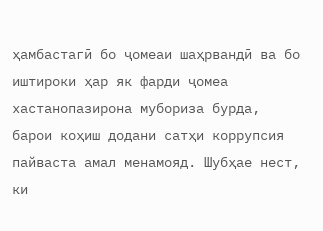ҳамбастагӣ бо ҷомеаи шаҳрвандӣ ва бо иштироки ҳар як фарди ҷомеа хастанопазирона мубориза бурда, барои коҳиш додани сатҳи коррупсия пайваста амал менамояд. Шубҳае нест, ки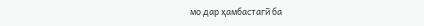мо дар ҳамбастагӣ ба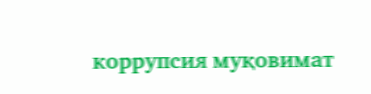коррупсия муқовимат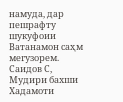намуда, дар пешрафту шукуфоии Ватанамон саҳм мегузорем.
Саидов С,
Мудири бахши Хадамоти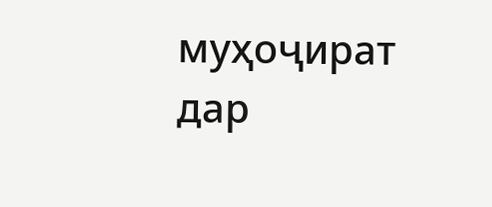муҳоҷират дар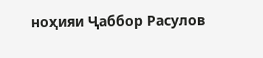ноҳияи Ҷаббор Расулов